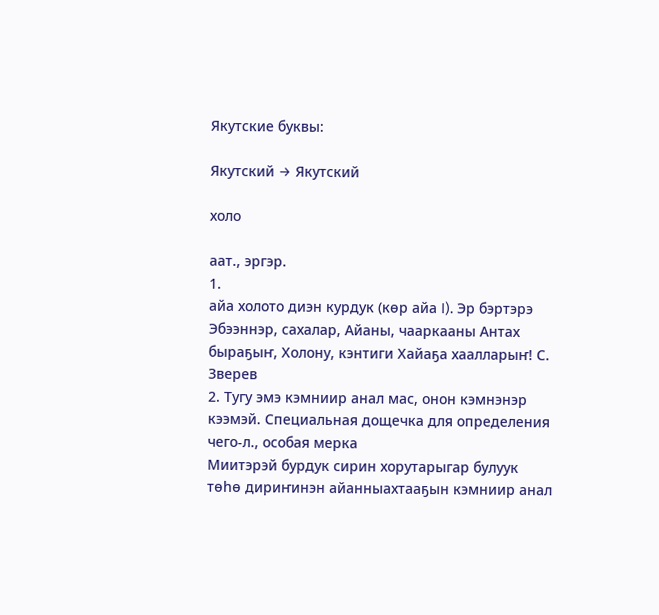Якутские буквы:

Якутский → Якутский

холо

аат., эргэр.
1.
айа холото диэн курдук (көр айа I). Эр бэртэрэ Эбээннэр, сахалар, Айаны, чааркааны Антах быраҕыҥ, Холону, кэнтиги Хайаҕа хаалларыҥ! С. Зверев
2. Тугу эмэ кэмниир анал мас, онон кэмнэнэр кээмэй. Специальная дощечка для определения чего-л., особая мерка
Миитэрэй бурдук сирин хорутарыгар булуук төһө дириҥинэн айанныахтааҕын кэмниир анал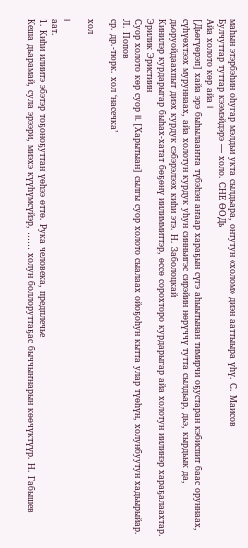маһын этэрбэһин оһугар мэлдьи укта сылдьара, онтутун «холом» диэн ааттыыра үһү. С. Маисов
Булчуттар туттар кээмэйдэрэ — холо. СНЕ ӨОДь
Айа холото көр айа I
[Дьөгүөрэп] хайа эрэ быһылааҥҥа түбэһэн аҥаар хараҕын сүгэ аһыытынан тимирчи оҕустаран кэбиспит баас оруннаах, сүһүөхтээх муруннаах, айа холотун курдук уһун синньигэс сирэйин нөрүччү тутта сылдьар, дьэ, кырдьык да, дьоруойдаахпыт диэх курдук сэбэрэлээх киһи этэ. Н. Заболоцкай
Кинилэр курдарыгар быһах-хатат бөҕөнү иилиммиттэр, өссө сорохторо курдарыгар айа холотун иилинэр хараҕалаахтар. Эрилик Эристиин
Суор холото көр суор II. [Харытыан] сылгы суор холото сыалаах ойоҕоһун кытта улар түөһүн, холунбуутун хадьырыйар. Л. Попов
ср. др.-тюрк. хол ‘насечка’

хол

I
аат.
1. Киһи илиитэ эбэтэр тоҕоноҕуттан үөһээ өттө. Рука человека, предплечье
Кеша дьарамай, сула эрээри, миэхэ күүһүмсүйэр, …… холун боллоруттаҕас быччыҥнарын көөчүктүүр. Н. Габышев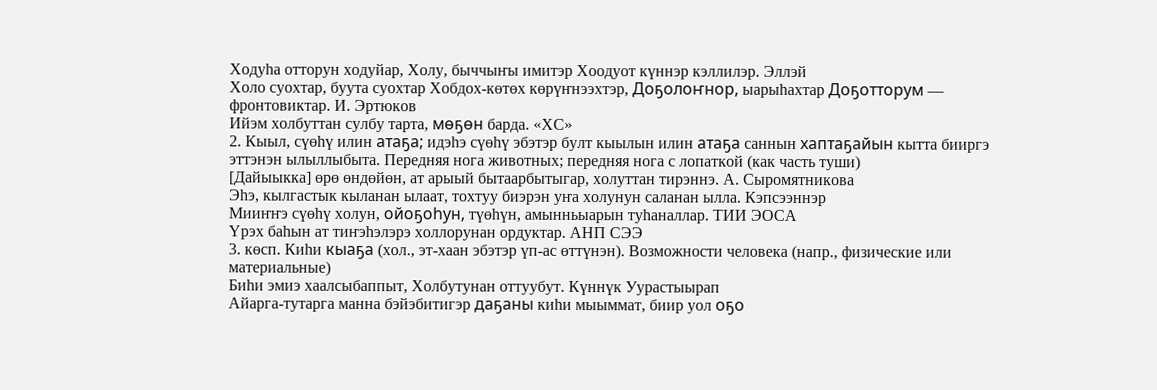Ходуһа отторун ходуйар, Холу, быччыҥы имитэр Хоодуот күннэр кэллилэр. Эллэй
Холо суохтар, буута суохтар Хобдох-көтөх көрүҥнээхтэр, Доҕолоҥнор, ыарыһахтар Доҕотторум — фронтовиктар. И. Эртюков
Ийэм холбуттан сулбу тарта, мөҕөн барда. «ХС»
2. Кыыл, сүөһү илин атаҕа; идэһэ сүөһү эбэтэр булт кыылын илин атаҕа саннын хаптаҕайын кытта бииргэ эттэнэн ылыллыбыта. Передняя нога животных; передняя нога с лопаткой (как часть туши)
[Дайыыкка] өрө өндөйөн, ат арыый бытаарбытыгар, холуттан тирэннэ. А. Сыромятникова
Эһэ, кылгастык кыланан ылаат, тохтуу биэрэн уҥа холунун саланан ылла. Кэпсээннэр
Мииҥҥэ сүөһү холун, ойоҕоһун, түөһүн, амынньыарын туһаналлар. ТИИ ЭОСА
Үрэх баһын ат тиҥэһэлэрэ холлорунан ордуктар. АНП СЭЭ
3. көсп. Киһи кыаҕа (хол., эт-хаан эбэтэр үп-ас өттүнэн). Возможности человека (напр., физические или материальные)
Биһи эмиэ хаалсыбаппыт, Холбутунан оттуубут. Күннүк Уурастыырап
Айарга-тутарга манна бэйэбитигэр даҕаны киһи мыыммат, биир уол оҕо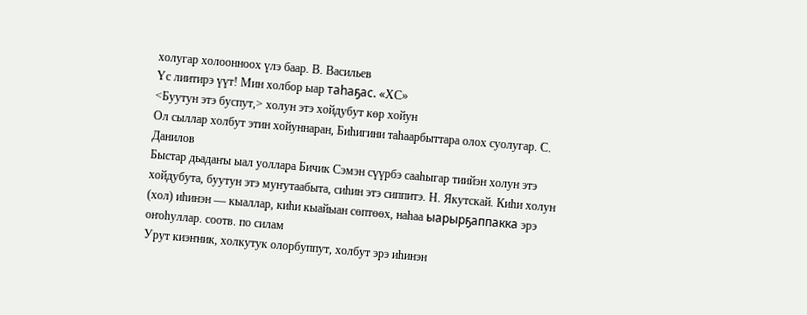холугар холоонноох үлэ баар. В. Васильев
Үс лиитирэ үүт! Мин холбор ыар таһаҕас. «ХС»
<Буутун этэ буспут,> холун этэ хойдубут көр хойун
Ол сыллар холбут этин хойуннаран, Биһигини таһаарбыттара олох суолугар. С. Данилов
Быстар дьадаҥы ыал уоллара Бичик Сэмэн сүүрбэ сааһыгар тиийэн холун этэ хойдубута, буутун этэ муҥутаабыта, сиһин этэ сиппитэ. Н. Якутскай. Киһи холун (хол) иһинэн — кыаллар, киһи кыайыан сөптөөх, наһаа ыарырҕаппакка эрэ оҥоһуллар. соотв. по силам
Урут киэҥник, холкутук олорбуппут, холбут эрэ иһинэн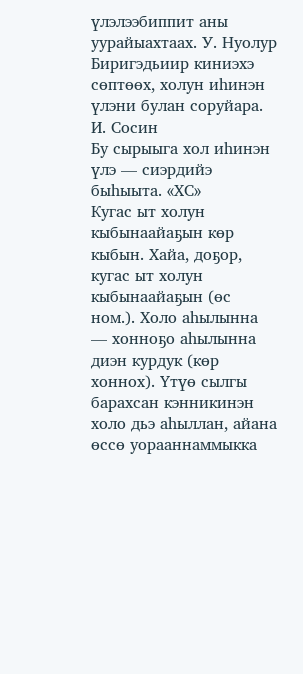үлэлээбиппит аны уурайыахтаах. У. Нуолур
Биригэдьиир киниэхэ сөптөөх, холун иһинэн үлэни булан соруйара. И. Сосин
Бу сырыыга хол иһинэн үлэ — сиэрдийэ быһыыта. «ХС»
Кугас ыт холун кыбынаайаҕын көр кыбын. Хайа, доҕор, кугас ыт холун кыбынаайаҕын (өс ном.). Холо аһылынна — хонноҕо аһылынна диэн курдук (көр хоннох). Үтүө сылгы барахсан кэнникинэн холо дьэ аһыллан, айана өссө уорааннаммыкка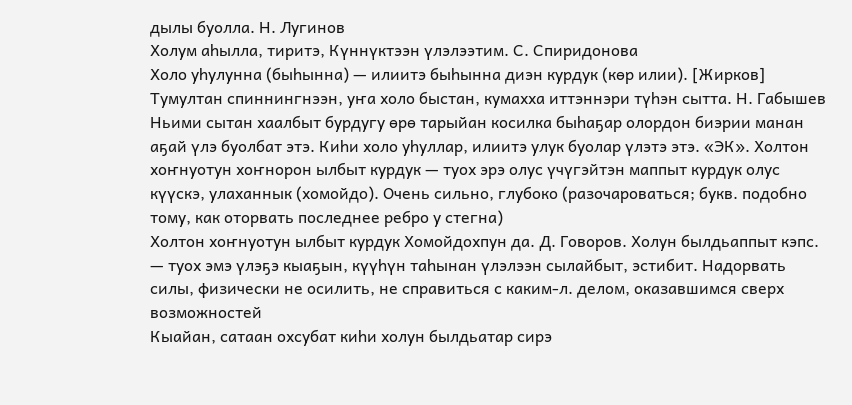дылы буолла. Н. Лугинов
Холум аһылла, тиритэ, Күннүктээн үлэлээтим. С. Спиридонова
Холо уһулунна (быһынна) — илиитэ быһынна диэн курдук (көр илии). [Жирков] Тумултан спиннингнээн, уҥа холо быстан, кумахха иттэннэри түһэн сытта. Н. Габышев
Ньими сытан хаалбыт бурдугу өрө тарыйан косилка быһаҕар олордон биэрии манан аҕай үлэ буолбат этэ. Киһи холо уһуллар, илиитэ улук буолар үлэтэ этэ. «ЭК». Холтон хоҥнуотун хоҥнорон ылбыт курдук — туох эрэ олус үчүгэйтэн маппыт курдук олус күүскэ, улаханнык (хомойдо). Очень сильно, глубоко (разочароваться; букв. подобно тому, как оторвать последнее ребро у стегна)
Холтон хоҥнуотун ылбыт курдук Хомойдохпун да. Д. Говоров. Холун былдьаппыт кэпс. — туох эмэ үлэҕэ кыаҕын, күүһүн таһынан үлэлээн сылайбыт, эстибит. Надорвать силы, физически не осилить, не справиться с каким-л. делом, оказавшимся сверх возможностей
Кыайан, сатаан охсубат киһи холун былдьатар сирэ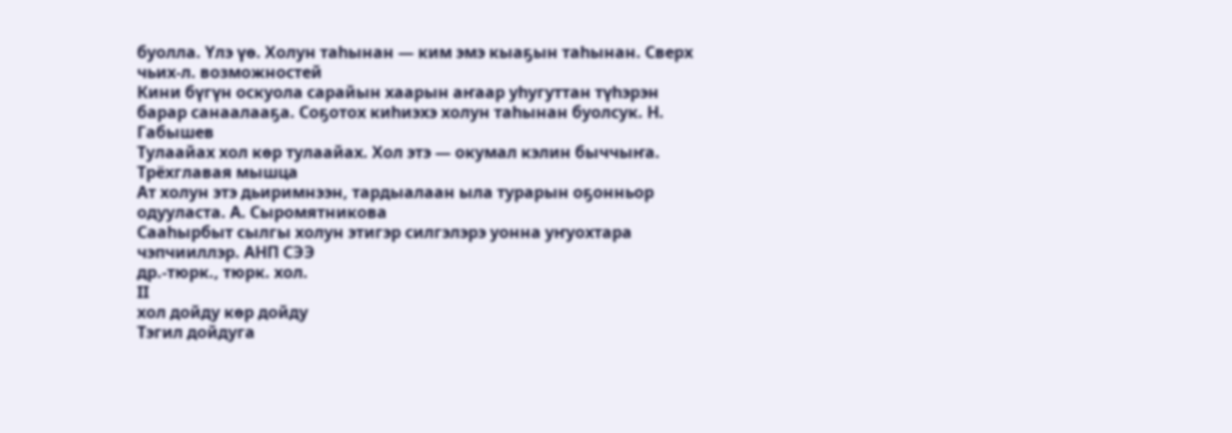буолла. Үлэ үө. Холун таһынан — ким эмэ кыаҕын таһынан. Сверх чьих-л. возможностей
Кини бүгүн оскуола сарайын хаарын аҥаар уһугуттан түһэрэн барар санаалааҕа. Соҕотох киһиэхэ холун таһынан буолсук. Н. Габышев
Тулаайах хол көр тулаайах. Хол этэ — окумал кэлин быччыҥа. Трёхглавая мышца
Ат холун этэ дьиримнээн, тардыалаан ыла турарын оҕонньор одууласта. А. Сыромятникова
Сааһырбыт сылгы холун этигэр силгэлэрэ уонна уҥуохтара чэпчииллэр. АНП СЭЭ
др.-тюрк., тюрк. хол.
II
хол дойду көр дойду
Тэгил дойдуга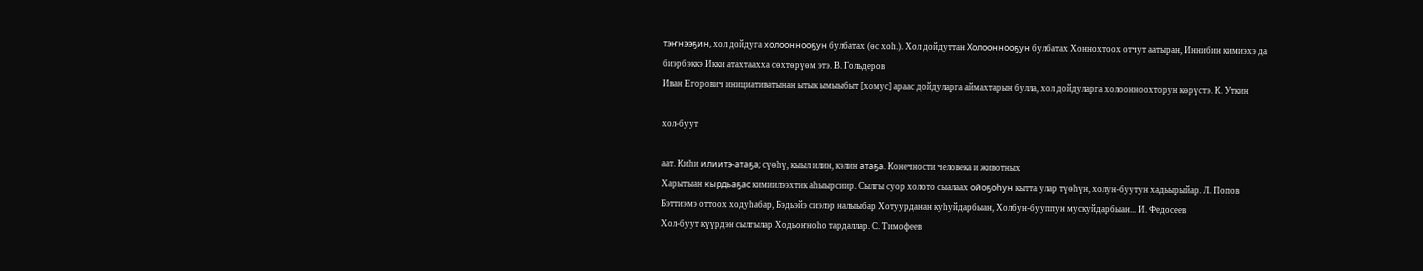тэҥнээҕин, хол дойдуга холооннооҕун булбатах (өс хоһ.). Хол дойдуттан Холооннооҕун булбатах Хоннохтоох отчут аатыран, Иннибин кимиэхэ да биэрбэккэ Икки атахтаахха сөхтөрүөм этэ. В. Гольдеров
Иван Егорович инициативатынан ытык ымыыбыт [хомус] араас дойдуларга аймахтарын булла, хол дойдуларга холоонноохторун көрүстэ. К. Уткин

хол-буут

аат. Киһи илиитэ-атаҕа; сүөһү, кыыл илин, кэлин атаҕа. Конечности человека и животных
Харытыан кырдьаҕас кимиилээхтик аһыырсиир. Сылгы суор холото сыалаах ойоҕоһун кытта улар түөһүн, холун-буутун хадьырыйар. Л. Попов
Бэттиэмэ оттоох ходуһабар, Бэдьэйэ сиэлэр налыыбар Хотуурданан куһуйдарбыан, Холбун-бууппун мускуйдарбыан... И. Федосеев
Хол-буут күүрдэн сылгылар Ходьоҥноһо тардаллар. С. Тимофеев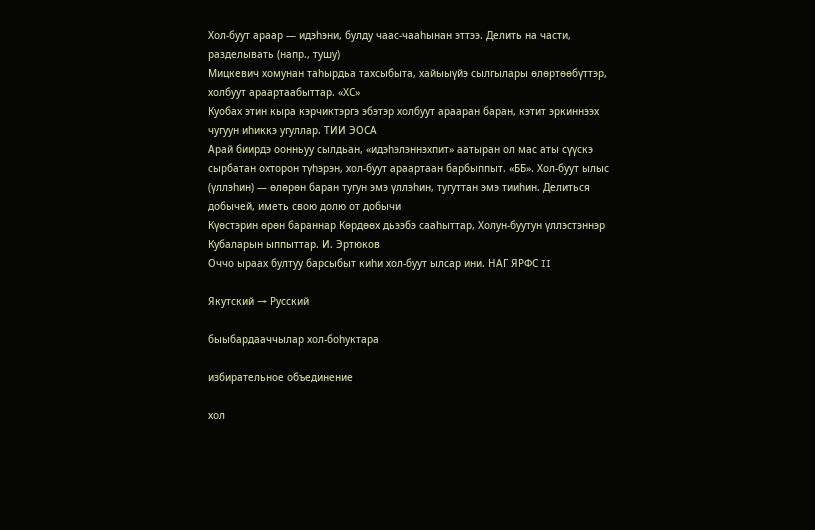Хол-буут араар — идэһэни, булду чаас-чааһынан эттээ. Делить на части, разделывать (напр., тушу)
Мицкевич хомунан таһырдьа тахсыбыта, хайыыүйэ сылгылары өлөртөөбүттэр, холбуут араартаабыттар. «ХС»
Куобах этин кыра кэрчиктэргэ эбэтэр холбуут арааран баран, кэтит эркиннээх чугуун иһиккэ угуллар. ТИИ ЭОСА
Арай биирдэ оонньуу сылдьан, «идэһэлэннэхпит» аатыран ол мас аты сүүскэ сырбатан охторон түһэрэн, хол-буут араартаан барбыппыт. «ББ». Хол-буут ылыс (үллэһин) — өлөрөн баран тугун эмэ үллэһин, тугуттан эмэ тииһин. Делиться добычей, иметь свою долю от добычи
Күөстэрин өрөн бараннар Көрдөөх дьээбэ сааһыттар, Холун-буутун үллэстэннэр Кубаларын ыппыттар. И. Эртюков
Оччо ыраах бултуу барсыбыт киһи хол-буут ылсар ини. НАГ ЯРФС II

Якутский → Русский

быыбардааччылар хол-боһуктара

избирательное объединение

хол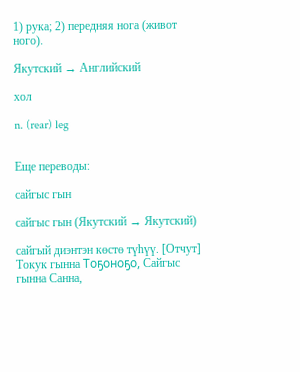1) рука; 2) передняя нога (живот ного).

Якутский → Английский

хол

n. (rear) leg


Еще переводы:

сайгыс гын

сайгыс гын (Якутский → Якутский)

сайгый диэнтэн көстө түһүү. [Отчут] Токук гынна Тоҕоноҕо, Сайгыс гынна Санна,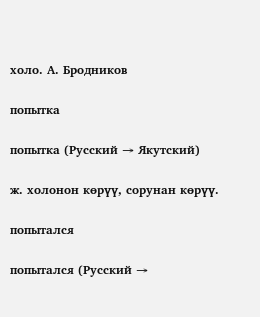холо. А. Бродников

попытка

попытка (Русский → Якутский)

ж. холонон көрүү, сорунан көрүү.

попытался

попытался (Русский →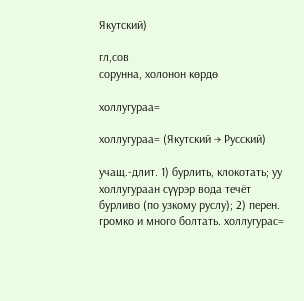Якутский)

гл,сов
сорунна, холонон көрдө

холлугураа=

холлугураа= (Якутский → Русский)

учащ.-длит. 1) бурлить, клокотать; уу холлугураан сүүрэр вода течёт бурливо (по узкому руслу); 2) перен. громко и много болтать. холлугурас=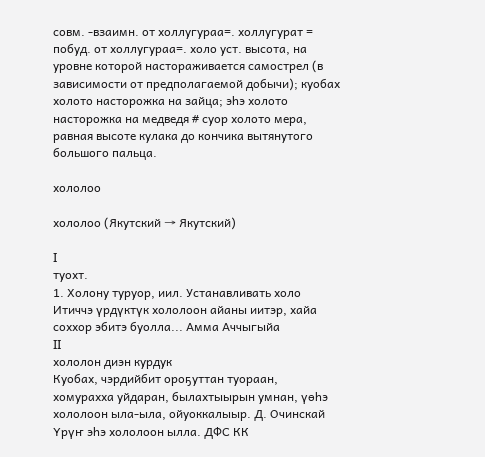совм. -взаимн. от холлугураа=. холлугурат = побуд. от холлугураа=. холо уст. высота, на уровне которой настораживается самострел (в зависимости от предполагаемой добычи); куобах холото насторожка на зайца; эһэ холото насторожка на медведя # суор холото мера, равная высоте кулака до кончика вытянутого большого пальца.

хололоо

хололоо (Якутский → Якутский)

I
туохт.
1. Холону туруор, иил. Устанавливать холо
Итиччэ үрдүктүк хололоон айаны иитэр, хайа соххор эбитэ буолла... Амма Аччыгыйа
II
хололон диэн курдук
Куобах, чэрдийбит ороҕуттан туораан, хомурахха уйдаран, былахтыырын умнан, үөһэ хололоон ыла-ыла, ойуоккалыыр. Д. Очинскай
Үрүҥ эһэ хололоон ылла. ДФС КК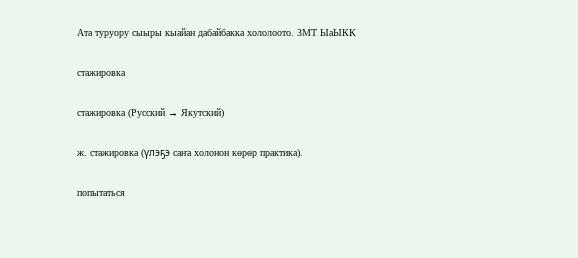Ата туруору сыыры кыайан дабайбакка хололоото. ЗМТ ЫаЫКК

стажировка

стажировка (Русский → Якутский)

ж. стажировка (үлэҕэ саҥа холонон көрөр практика).

попытаться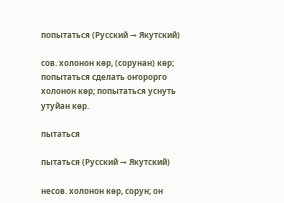попытаться (Русский → Якутский)

сов. холонон көр, (сорунан) көр; попытаться сделать оҥорорго холонон көр; попытаться уснуть утуйан көр.

пытаться

пытаться (Русский → Якутский)

несов. холонон көр, сорун; он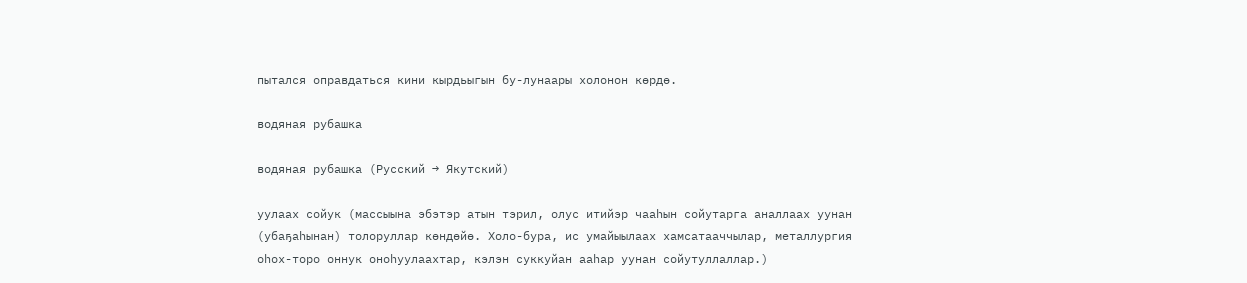пытался оправдаться кини кырдьыгын бу-лунаары холонон көрдө.

водяная рубашка

водяная рубашка (Русский → Якутский)

уулаах сойук (массыына эбэтэр атын тэрил, олус итийэр чааһын сойутарга аналлаах уунан (убаҕаһынан) толоруллар көндөйө. Холо-бура, ис умайыылаах хамсатааччылар, металлургия оһох-торо оннук оноһуулаахтар, кэлэн суккуйан ааһар уунан сойутуллаллар.)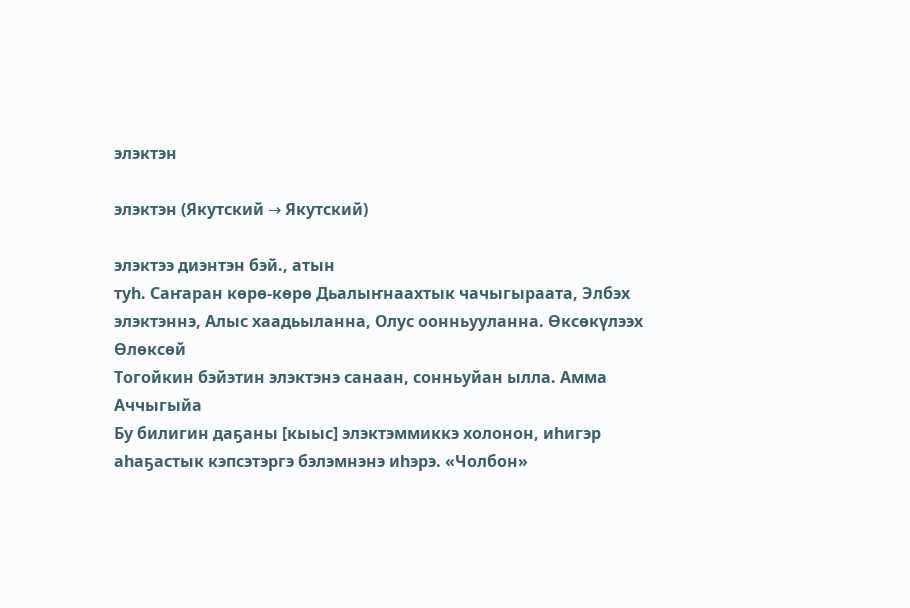элэктэн

элэктэн (Якутский → Якутский)

элэктээ диэнтэн бэй., атын
туһ. Саҥаран көрө-көрө Дьалыҥнаахтык чачыгыраата, Элбэх элэктэннэ, Алыс хаадьыланна, Олус оонньууланна. Өксөкүлээх Өлөксөй
Тогойкин бэйэтин элэктэнэ санаан, сонньуйан ылла. Амма Аччыгыйа
Бу билигин даҕаны [кыыс] элэктэммиккэ холонон, иһигэр аһаҕастык кэпсэтэргэ бэлэмнэнэ иһэрэ. «Чолбон»